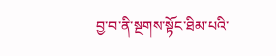བྱ་བ་ནི་སྔགས་སྟོང་ཐིམ་པའི་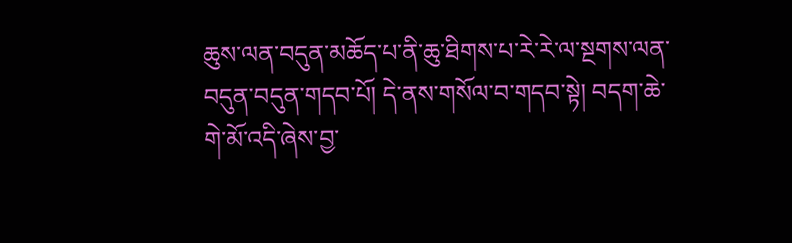ཆུས་ལན་བདུན་མཆོད་པ་ནི་ཆུ་ཐིགས་པ་རེ་རེ་ལ་སྔགས་ལན་བདུན་བདུན་གདབ་པོ། དེ་ནས་གསོལ་བ་གདབ་སྟེ། བདག་ཆེ་གེ་མོ་འདི་ཞེས་བྱ་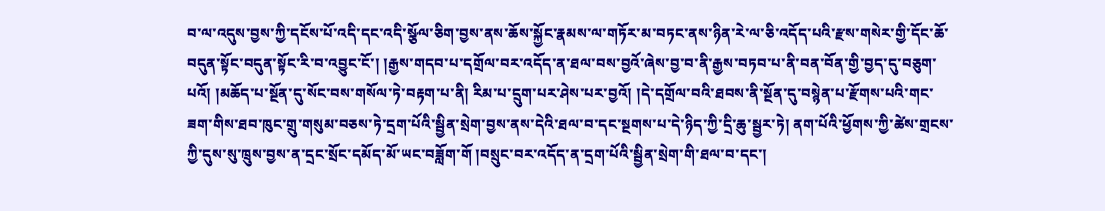བ་ལ་འདུས་བྱས་ཀྱི་དངོས་པོ་འདི་དང་འདི་སྩོལ་ཅིག་བྱས་ནས་ཆོས་སྐྱོང་རྣམས་ལ་གཏོར་མ་བཏང་ནས་ཉིན་རེ་ལ་ཅི་འདོད་པའི་རྫས་གསེར་གྱི་དོང་ཆོ་བདུན་སྟོང་བདུན་སྟོང་རི་བ་འབྱུང་ངོ་། །རྒྱས་གདབ་པ་དགྲོལ་བར་འདོད་ན་ཐལ་བས་བྱའོ་ཞེས་བྱ་བ་ནི་རྒྱས་བཏབ་པ་ནི་བན་བོན་གྱི་བྱད་དུ་བཅུག་པའོ། །མཆོད་པ་སྔོན་དུ་སོང་བས་གསོལ་ཏེ་བརྟག་པ་ནི། རིམ་པ་དྲུག་པར་ཤེས་པར་བྱའོ། །དེ་དགྲོལ་བའི་ཐབས་ནི་སྔོན་དུ་བསྙེན་པ་རྫོགས་པའི་གང་ཟག་གིས་ཐབ་ཁུང་གྲུ་གསུམ་བཅས་ཏེ་དྲག་པོའི་སྦྱིན་སྲེག་བྱས་ནས་དེའི་ཐལ་བ་དང་སྔགས་པ་དེ་ཉིད་ཀྱི་དྲི་ཆུ་སྦྱར་ཏེ། ནག་པོའི་ཕྱོགས་ཀྱི་ཚེས་གྲངས་ཀྱི་དུས་སུ་ཁྲུས་བྱས་ན་དྲང་སྲོང་དམོད་མོ་ཡང་བཟློག་གོ །བསྲུང་བར་འདོད་ན་དྲག་པོའི་སྦྱིན་སྲེག་གི་ཐལ་བ་དང་།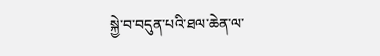སྐྱེ་བ་བདུན་པའི་ཐལ་ཆེན་ལ་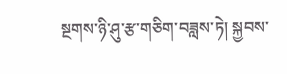སྔགས་ཉི་ཤུ་རྩ་གཅིག་བཟླས་ཏེ། སྐྱབས་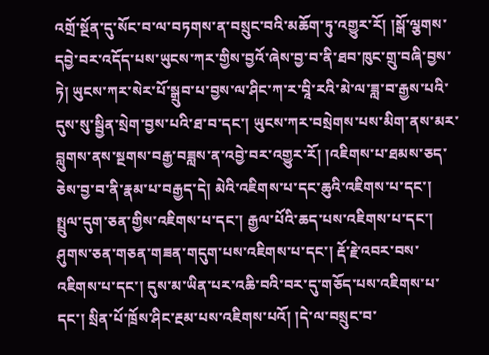འགྲོ་སྔོན་དུ་སོང་བ་ལ་བཏགས་ན་བསྲུང་བའི་མཆོག་ཏུ་འགྱུར་རོ། །སྒོ་ལྕགས་དབྱེ་བར་འདོད་པས་ཡུངས་ཀར་གྱིས་བྱའོ་ཞེས་བྱ་བ་ནི་ཐབ་ཁུང་གྲུ་བཞི་བྱས་ཏེ། ཡུངས་ཀར་སེར་པོ་སྒྲུབ་པ་བྱས་ལ་ཤིང་ཀ་ར་བཱི་རའི་མེ་ལ་ཟླ་བ་རྒྱས་པའི་དུས་སུ་སྦྱིན་སྲེག་བྱས་པའི་ཐ་བ་དང་། ཡུངས་ཀར་བསྲེགས་པས་མིག་ནས་མར་བླུགས་ནས་སྔགས་བརྒྱ་བཟླས་ན་འབྱེ་བར་འགྱུར་རོ། །འཇིགས་པ་ཐམས་ཅད་ཅེས་བྱ་བ་ནི་རྣམ་པ་བརྒྱད་དེ། མེའི་འཇིགས་པ་དང་ཆུའི་འཇིགས་པ་དང་། སྤྲུལ་དུག་ཅན་གྱིས་འཇིགས་པ་དང་། རྒྱལ་པོའི་ཆད་པས་འཇིགས་པ་དང་། ཤུགས་ཅན་གཅན་གཟན་གདུག་པས་འཇིགས་པ་དང་། རྡོ་རྗེ་འབར་བས་འཇིགས་པ་དང་། དུས་མ་ཡིན་པར་འཆི་བའི་བར་དུ་གཅོད་པས་འཇིགས་པ་དང་། སྲིན་པོ་ཁྲོས་ཤིང་རྔམ་པས་འཇིགས་པའོ། །དེ་ལ་བསྲུང་བ་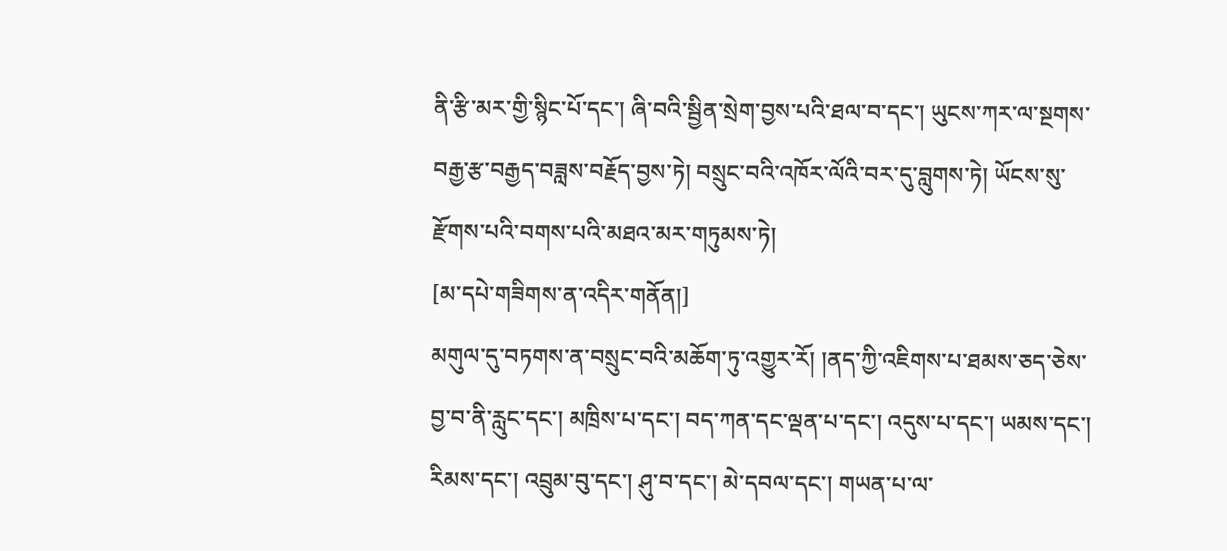ནི་རྩི་མར་གྱི་སྙིང་པོ་དང་། ཞི་བའི་སྦྱིན་སྲེག་བྱས་པའི་ཐལ་བ་དང་། ཡུངས་ཀར་ལ་སྔགས་བརྒྱ་རྩ་བརྒྱད་བཟླས་བརྗོད་བྱས་ཏེ། བསྲུང་བའི་འཁོར་ལོའི་བར་དུ་བླུགས་ཏེ། ཡོངས་སུ་རྫོགས་པའི་བགས་པའི་མཐའ་མར་གཏུམས་ཏེ།
[མ་དཔེ་གཟིགས་ན་འདིར་གནོན།]
མགུལ་དུ་བཏགས་ན་བསྲུང་བའི་མཆོག་ཏུ་འགྱུར་རོ། །ནད་ཀྱི་འཇིགས་པ་ཐམས་ཅད་ཅེས་བྱ་བ་ནི་རླུང་དང་། མཁྲིས་པ་དང་། བད་ཀན་དང་ལྡན་པ་དང་། འདུས་པ་དང་། ཡམས་དང་། རིམས་དང་། འབྲུམ་བུ་དང་། ཤུ་བ་དང་། མེ་དབལ་དང་། གཡན་པ་ལ་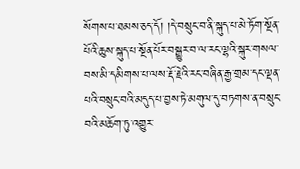སོགས་པ་ཐམས་ཅད་དོ། །དེ་བསྲུང་བ་ནི་སྐུད་པ་མེ་ཏོག་སྔོན་པོའི་ཆུས་སྐུད་པ་སྔོན་པོར་བསྒྱུར་བ་ལ་རང་ལྷའི་སྐུར་གསལ་བས་མི་དམིགས་པ་ལས་རྡོ་རྗེའི་རང་བཞིན་རྒྱ་གྲམ་དང་ལྡན་པའི་བསྲུང་བའི་མདུད་པ་བྱས་ཏེ་མགུལ་དུ་བཏགས་ན་བསྲུང་བའི་མཆོག་ཏུ་འགྱུར་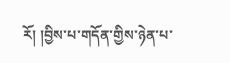རོ། །བྱིས་པ་གདོན་གྱིས་ཉེན་པ་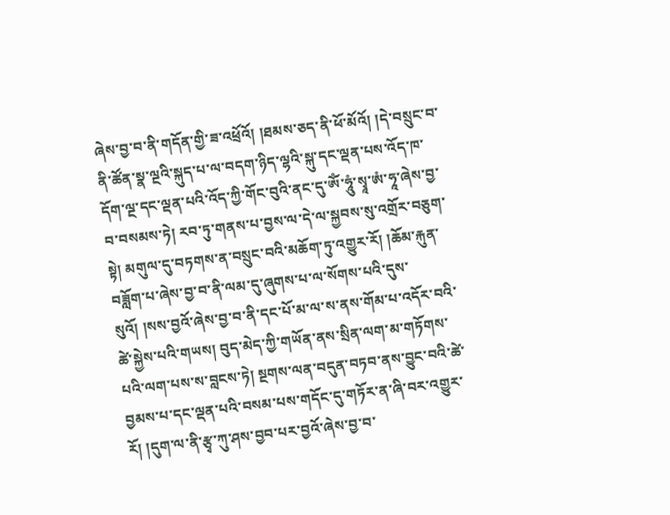ཞེས་བྱ་བ་ནི་གདོན་གྱི་ཟ་འཕྲོའོ། །ཐམས་ཅད་ནི་ཕོ་མོའོ། །དེ་བསྲུང་བ་ནི་ཚོན་སྣ་ལྔའི་སྐུད་པ་ལ་བདག་ཉིད་ལྷའི་སྐུ་དང་ལྡན་པས་འོད་ཁ་དོག་ལྔ་དང་ལྡན་པའི་འོད་ཀྱི་གོང་བུའི་ནང་དུ་ཨོཾ་ཧཱུཾ་སྭཱ་ཨཾ་ཧཱ་ཞེས་བྱ་བ་བསམས་ཏེ། རབ་ཏུ་གནས་པ་བྱས་ལ་དེ་ལ་སྐྱབས་སུ་འགྲོར་བཅུག་སྟེ། མགུལ་དུ་བཏགས་ན་བསྲུང་བའི་མཆོག་ཏུ་འགྱུར་རོ། །ཆོམ་རྐུན་བཟློག་པ་ཞེས་བྱ་བ་ནི་ལམ་དུ་ཞུགས་པ་ལ་སོགས་པའི་དུས་སུའོ། །སས་བྱའོ་ཞེས་བྱ་བ་ནི་དང་པོ་མ་ལ་ས་ནས་གོམ་པ་འདོར་བའི་ཚེ་སྐྱེས་པའི་གཡས། བུད་མེད་ཀྱི་གཡོན་ནས་སྲིན་ལག་མ་གཏོགས་པའི་ལག་པས་ས་བླངས་ཏེ། སྔགས་ལན་བདུན་བཏབ་ནས་བྱུང་བའི་ཚེ་བྱམས་པ་དང་ལྡན་པའི་བསམ་པས་གདོང་དུ་གཏོར་ན་ཞི་བར་འགྱུར་རོ། །དུག་ལ་ནི་རྩྭ་ཀུ་ཤས་བྱབ་པར་བྱའོ་ཞེས་བྱ་བ་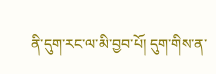ནི་དུག་རང་ལ་མི་བྱབ་པོ། དུག་གིས་ན་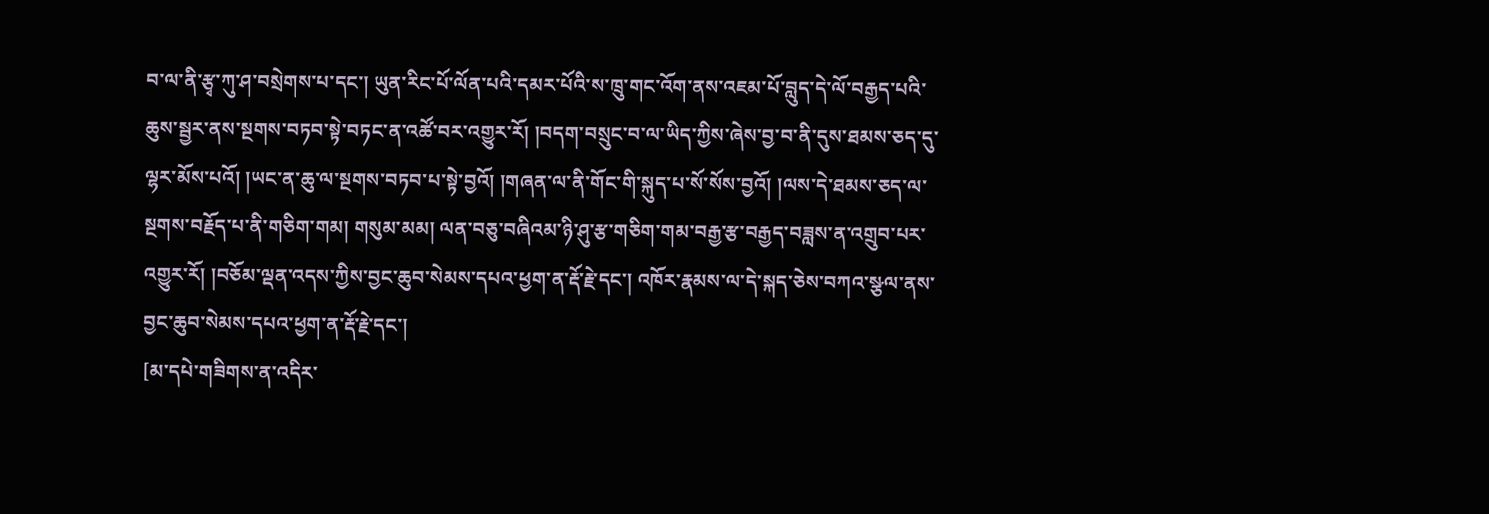བ་ལ་ནི་རྩྭ་ཀུ་ཤ་བསྲེགས་པ་དང་། ཡུན་རིང་པོ་ལོན་པའི་དམར་པོའི་ས་ཁྲུ་གང་འོག་ནས་འཇམ་པོ་བླུད་དེ་ལོ་བརྒྱད་པའི་ཆུས་སྦྱར་ནས་སྔགས་བཏབ་སྟེ་བཏང་ན་འཚོ་བར་འགྱུར་རོ། །བདག་བསྲུང་བ་ལ་ཡིད་ཀྱིས་ཞེས་བྱ་བ་ནི་དུས་ཐམས་ཅད་དུ་ལྷར་མོས་པའོ། །ཡང་ན་ཆུ་ལ་སྔགས་བཏབ་པ་སྟེ་བྱའོ། །གཞན་ལ་ནི་གོང་གི་སྐུད་པ་སོ་སོས་བྱའོ། །ལས་དེ་ཐམས་ཅད་ལ་སྔགས་བརྗོད་པ་ནི་གཅིག་གམ། གསུམ་མམ། ལན་བཅུ་བཞིའམ་ཉི་ཤུ་རྩ་གཅིག་གམ་བརྒྱ་རྩ་བརྒྱད་བཟླས་ན་འགྲུབ་པར་འགྱུར་རོ། །བཅོམ་ལྡན་འདས་ཀྱིས་བྱང་ཆུབ་སེམས་དཔའ་ཕྱག་ན་རྡོ་རྗེ་དང་། འཁོར་རྣམས་ལ་དེ་སྐད་ཅེས་བཀའ་སྩལ་ནས་བྱང་ཆུབ་སེམས་དཔའ་ཕྱག་ན་རྡོ་རྗེ་དང་།
[མ་དཔེ་གཟིགས་ན་འདིར་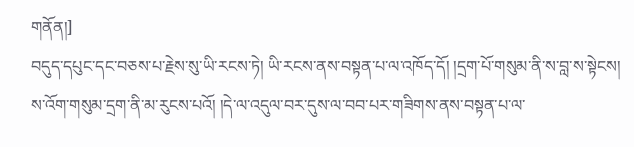གནོན།]
བདུད་དཔུང་དང་བཅས་པ་རྗེས་སུ་ཡི་རངས་ཏེ། ཡི་རངས་ནས་བསྟན་པ་ལ་འཁོད་དོ། །དྲག་པོ་གསུམ་ནི་ས་བླ་ས་སྟེངས། ས་འོག་གསུམ་དྲག་ནི་མ་རུངས་པའོ། །དེ་ལ་འདུལ་བར་དུས་ལ་བབ་པར་གཟིགས་ནས་བསྟན་པ་ལ་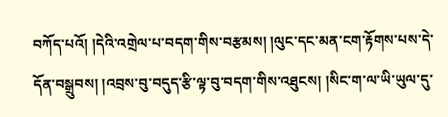བཀོད་པའོ། །དེའི་འགྲེལ་པ་བདག་གིས་བརྩམས། །ལུང་དང་མན་ངག་རྟོགས་པས་དེ་དོན་བསྒྲུབས། །འབྲས་བུ་བདུད་རྩི་ལྟ་བུ་བདག་གིས་འཐུངས། །སིང་ག་ལ་ཡི་ཡུལ་དུ་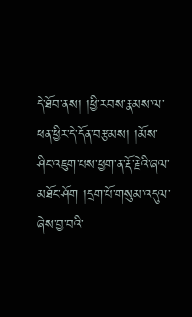དེ་ཐོབ་ནས། །ཕྱི་རབས་རྣམས་ལ་ཕན་ཕྱིར་དེ་དོན་བརྩམས། །མོས་ཤིང་འཇུག་པས་ཕྱག་ན་རྡོ་རྗེའི་ཞལ་མཐོང་ཤོག །དྲག་པོ་གསུམ་འདུལ་ཞེས་བྱ་བའི་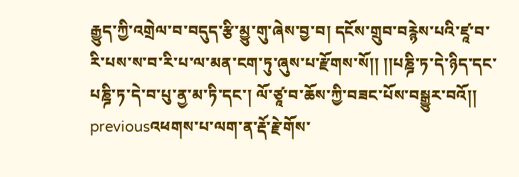རྒྱུད་ཀྱི་འགྲེལ་བ་བདུད་རྩི་མྱུ་གུ་ཞེས་བྱ་བ། དངོས་གྲུབ་བརྙེས་པའི་ཛཱ་བ་རི་པས་ས་བ་རི་པ་ལ་མན་ངག་ཏུ་ཞུས་པ་རྫོགས་སོ།། །།པཎྜི་ཏ་དེ་ཉིད་དང་པཎྜི་ཏ་དེ་བ་པུ་ནྱ་མ་ཏི་དང་། ལོ་ཙཱ་བ་ཆོས་ཀྱི་བཟང་པོས་བསྒྱུར་བའོ།།
previousའཕགས་པ་ལག་ན་རྡོ་རྗེ་གོས་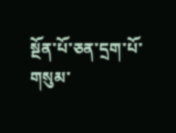སྔོན་པོ་ཅན་དྲག་པོ་གསུམ་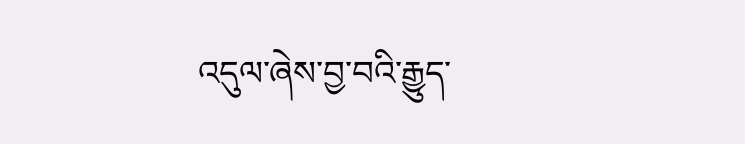འདུལ་ཞེས་བྱ་བའི་རྒྱུད་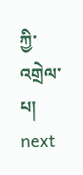ཀྱི་འགྲེལ་པ། next